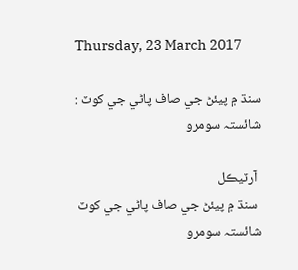Thursday, 23 March 2017

سنڌ ۾ پيئڻ جي صاف پاڻي جي کوٽ : شائستہ سومرو

 آرٽيڪل
 سنڌ ۾ پيئڻ جي صاف پاڻي جي کوٽ
شائستہ سومرو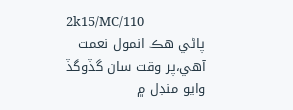2k15/MC/110
پاڻي هڪ انمول نعمت آهي،پر وقت سان گڏوگڏ وايو منڊل ۾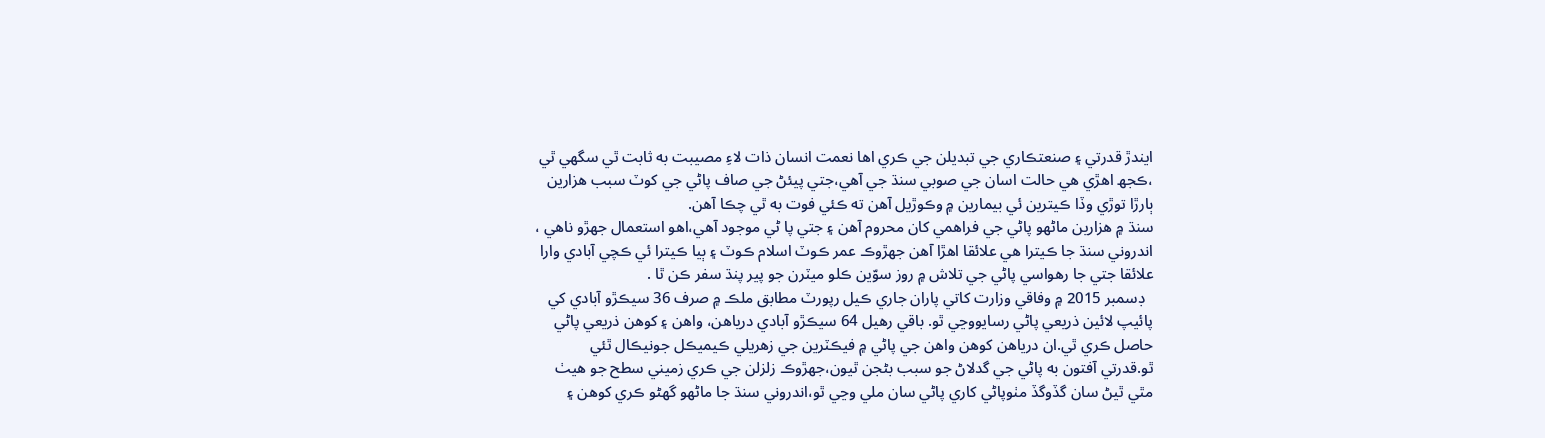ايندڙ قدرتي ۽ صنعتڪاري جي تبديلن جي ڪري اها نعمت انسان ذات لاءِ مصيبت به ثابت ٿي سگھي ٿي ،ڪجھ اهڙي هي حالت اسان جي صوبي سنڌ جي آهي،جتي پيئڻ جي صاف پاڻي جي کوٽ سبب هزارين ٻارڙا توڙي وڏا ڪيترين ئي بيمارين ۾ وڪوڙيل آهن ته ڪئي فوت به ٿي چڪا آهن.
سنڌ ۾ هزارين ماڻهو پاڻي جي فراهمي کان محروم آهن ۽ جتي پا ڻي موجود آهي،اهو استعمال جھڙو ناهي ، اندروني سنڌ جا ڪيترا هي علائقا اهڙا آهن جھڙوڪ عمر ڪوٽ اسلام ڪوٽ ۽ ٻيا ڪيترا ئي ڪچي آبادي وارا علائقا جتي جا رهواسي پاڻي جي تلاش ۾ روز سوّين ڪلو ميٽرن جو پير پنڌ سفر ڪن ٿا .
  ڊسمبر 2015 ۾ وفاقي وزارت کاتي پاران جاري ڪيل رپورٽ مطابق ملڪ ۾ صرف 36 سيڪڙو آبادي کي پائيپ لائين ذريعي پاڻي رسايووڃي ٿو. باقي رهيل 64 سيڪڙو آبادي درياهن، واهن ۽ کوهن ذريعي پاڻي حاصل ڪري ٿي.ان درياهن کوهن واهن جي پاڻي ۾ فيڪٽرين جي زهريلي ڪيميڪل جونيڪال ٿئي ٿو.قدرتي آفتون به پاڻي جي گدلاڻ جو سبب بڻجن ٿيون،جھڙوڪ زلزلن جي ڪري زميني سطح جو هيٺ مٿي ٿيڻ سان گڏوگڏ مٺوپاڻي کاري پاڻي سان ملي وڃي ٿو،اندروني سنڌ جا ماڻهو گھڻو ڪري کوهن ۽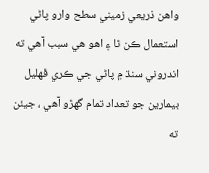واهن ذريعي زميني سطح وارو پاڻي استعمال ڪن ٿا ۽ اهو هي سبب آهي ته اندروني سنڌ ۾ پاڻي جي ڪري ڦهليل بيمارين جو تعداد تمام گھڙو آهي ، جيئن ته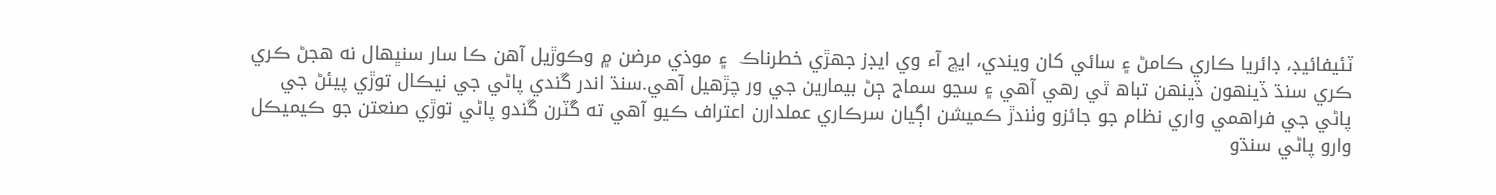ٽئيفائيڊ، ڊائريا ڪاري ڪامڻ ۽ سائي کان ويندي، ايڇ آء وي ايڊز جهڙي خطرناڪ  ۽ موذي مرضن ۾ وڪوڙيل آهن ڪا سار سنڀهال نه هجڻ ڪري ڪري سنڌ ڏينهون ڏينهن تباھ ٿي رهي آھي ۽ سڃو سماج ڄڻ بيمارين جي ور چڙھيل آھي.سنڌ اندر ڱندي پاڻي جي نيڪال توڙي پيئڻ جي پاڻي جي فراھمي واري نظام جو جائزو وٺندڙ ڪميشن اڳيان سرڪاري عملدارن اعتراف ڪيو آھي ته ڱٽرن ڱندو پاڻي توڙي صنعتن جو ڪيميڪل وارو پاڻي سنڌو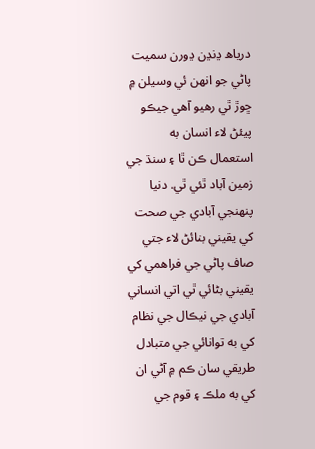درياھ ڍنڍن ڍورن سميت پاڻي جو انهن ئي وسيلن ۾ ڇوڙ ٿي رھيو آهي جيڪو پيئڻ لاء انسان به استعمال ڪن ٿا ۽ سنڌ جي زمين آباد ٿئي ٿي. دنيا پنهنجي آبادي جي صحت کي يقيني بنائڻ لاء جتي صاف پاڻي جي فراهمي کي يقيني بڻائي ٿي اتي انساني آبادي جي نيڪال جي نظام کي به توانائي جي متبادل طريقي سان ڪم ۾ آڻي ان کي به ملڪ ۽ قوم جي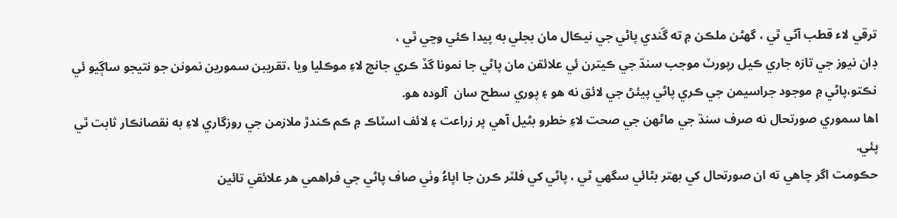ترقي لاء قطب آڻي ٿي ، گھڻن ملڪن ۾ ته ڱندي پاڻي جي نيڪال مان بجلي به پيدا ڪئي وڃي ٿي ،
ڊان نيوز جي تازه جاري ڪيل رپورٽ موجب سنڌ جي ڪيترن ئي علائقن مان پاڻي جا نمونا گڏ ڪري جانچ لاءِ موڪليا ويا ،تقريبن سمورين نمونن جو نتيجو ساڳيو ئي نڪتو،پاڻي ۾ موجود جراسيمن جي ڪري پاڻي پيئڻ جي لائق نه هو ۽ پوري سطح سان  آلوده هو.
اها سموري صورتحال نه صرف سنڌ جي ماڻهن جي صحت لاءِ خطرو بڻيل آهي پر زراعت ۽ لائف اسٽاڪ ۾ ڪم ڪندڙ ملازمن جي روزگاري لاءِ به نقصانڪار ثابت ٿي پئي.
حڪومت اگر چاهي ته ان صورتحال کي بهتر بڻائي سگھي ٿي ، پاڻي کي فلٽر ڪرن جا اپاءُ وٺي صاف پاڻي جي فراهمي هر علائقي تائين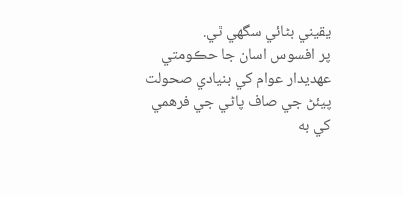يقيني بڻائي سگھي ٿي.
پر افسوس اسان جا حڪومتي عهديدار عوام کي بنيادي صحولت پيئڻ جي صاف پاڻي جي فرهمي کي به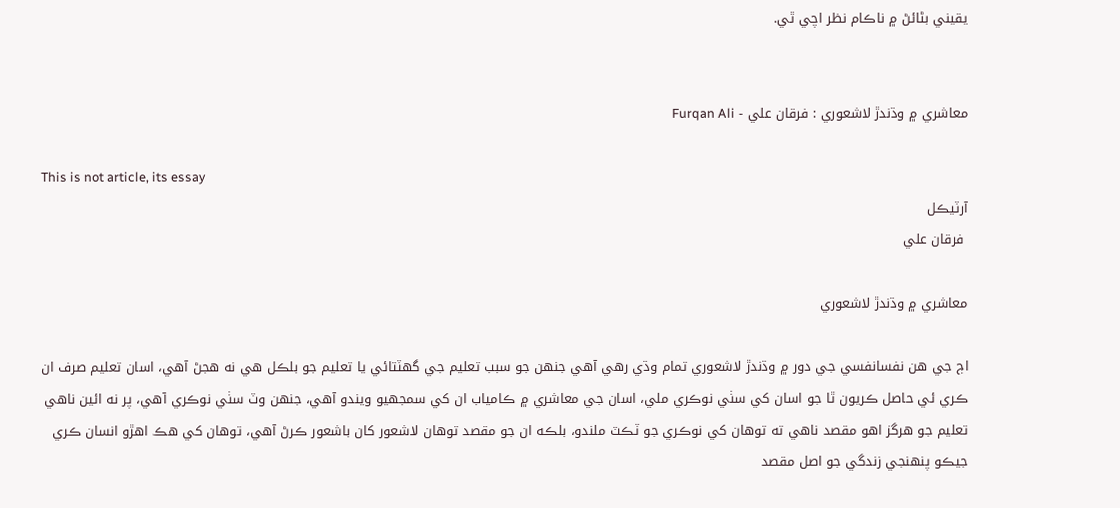يقيني بڻائڻ ۾ ناڪام نظر اچي ٿي.


معاشري ۾ وڌندڙ لاشعوري : فرقان علي - Furqan Ali

This is not article, its essay
آرٽيڪل
 فرقان علي

معاشري ۾ وڌندڙ لاشعوري

اڄ جي هن نفسانفسي جي دور ۾ وڌندڙ لاشعوري تمام وڌي رهي آهي جنهن جو سبب تعليم جي گهٽتائي يا تعليم جو بلڪل هي نه هجڻ آهي، اسان تعليم صرف ان ڪري ئي حاصل ڪريون ٿا جو اسان کي سٺي نوڪري ملي، اسان جي معاشري ۾ ڪامياب ان کي سمجهيو ويندو آهي، جنهن وٽ سٺي نوڪري آهي، پر نه ائين ناهي تعليم جو هرگز اهو مقصد ناهي ته توهان کي نوڪري جو ٽڪٽ ملندو، بلڪه ان جو مقصد توهان لاشعور کان باشعور ڪرڻ آهي، توهان کي هڪ اهڙو انسان ڪري جيڪو پنهنجي زندگي جو اصل مقصد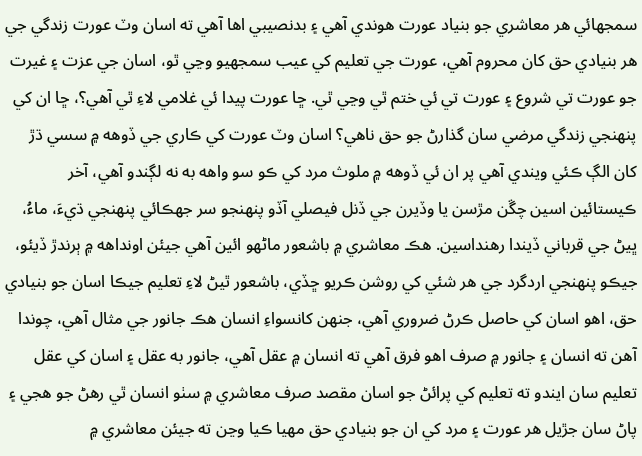سمجهائي هر معاشري جو بنياد عورت هوندي آهي ۽ بدنصيبي اها آهي ته اسان وٽ عورت زندگي جي هر بنيادي حق کان محروم آهي، عورت جي تعليم کي عيب سمجهيو وڃي ٿو، اسان جي عزت ۽ غيرت جو عورت تي شروع ۽ عورت تي ئي ختم ٿي وڃي ٿي. ڇا عورت پيدا ئي غلامي لاءِ ٿي آهي؟، ڇا ان کي پنهنجي زندگي مرضي سان گذارڻ جو حق ناهي؟ اسان وٽ عورت کي ڪاري جي ڏوهه ۾ سسي ڌڙ کان الڳ ڪئي ويندي آهي پر ان ئي ڏوهه ۾ ملوث مرد کي ڪو سو واهه به نه لڳندو آهي، آخر ڪيستائين اسين چڱن مڙسن يا وڏيرن جي ڏنل فيصلي آڏو پنهنجو سر جهڪائي پنهنجي ڌيءَ، ماءُ، ڀيڻ جي قرباني ڏيندا رهنداسين. هڪ معاشري ۾ باشعور ماڻهو ائين آهي جيئن اونداهه ۾ ٻرندڙ ڏيئو، جيڪو پنهنجي اردگرد جي هر شئي کي روشن ڪريو ڇڏي، باشعور ٿيڻ لاءِ تعليم جيڪا اسان جو بنيادي حق، اهو اسان کي حاصل ڪرڻ ضروري آهي، جنهن کانسواءِ انسان هڪ جانور جي مثال آهي، چوندا آهن ته انسان ۽ جانور ۾ صرف اهو فرق آهي ته انسان ۾ عقل آهي، جانور به عقل ۽ اسان کي عقل تعليم سان ايندو ته تعليم کي پرائڻ جو اسان مقصد صرف معاشري ۾ سٺو انسان ٿي رهڻ جو هجي ۽ پاڻ سان جڙيل هر عورت ۽ مرد کي ان جو بنيادي حق مهيا ڪيا وڃن ته جيئن معاشري ۾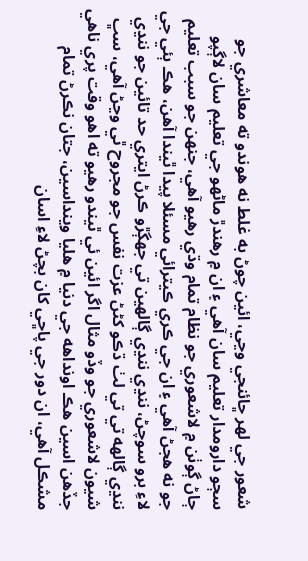شعور جي لهر ڇائنجي وڃي، ائين چوڻ به غلط نه هوندو ته معاشري جو سڄو دارومدار تعليم سان آهي ۽ ان ۾ رهندڙ ماڻهو جي تعليم سان لاڳپو ڄاڻ ڳوٺن ۾ لاشعوري جو نظام تمام وڌي رهيو آهي، جنهن جو سبب تعليم جو نه هجڻ آهي ۽ ان جي ڪري ڪيترائي مسئلا پيدا ٿيندا آهن، هڪ ٻئي جي لاءِ برو سوچڻ، ننڍي ننڍي ڳالهين تي جهڳڙو ڪرڻ ايتري حد تائين جو ننڍي ننڍي ڳالهه تي تي لٺ ڌڪو کڻڻ عزت نفس جو مجروح ٿي وڃڻ آهي، سڀ شيون لاشعوري جو وڏو مثال اگر ائين ئي ٿيندو رهيو ته اهو وقت پري ناهي جڏهن اسين هڪ اونداهه جي دنيا ۾ هليا وينداسين، جتان نڪرڻ تمام مشڪل آهي، ان دور جي پاڇي کان بچڻ لاءِ اسان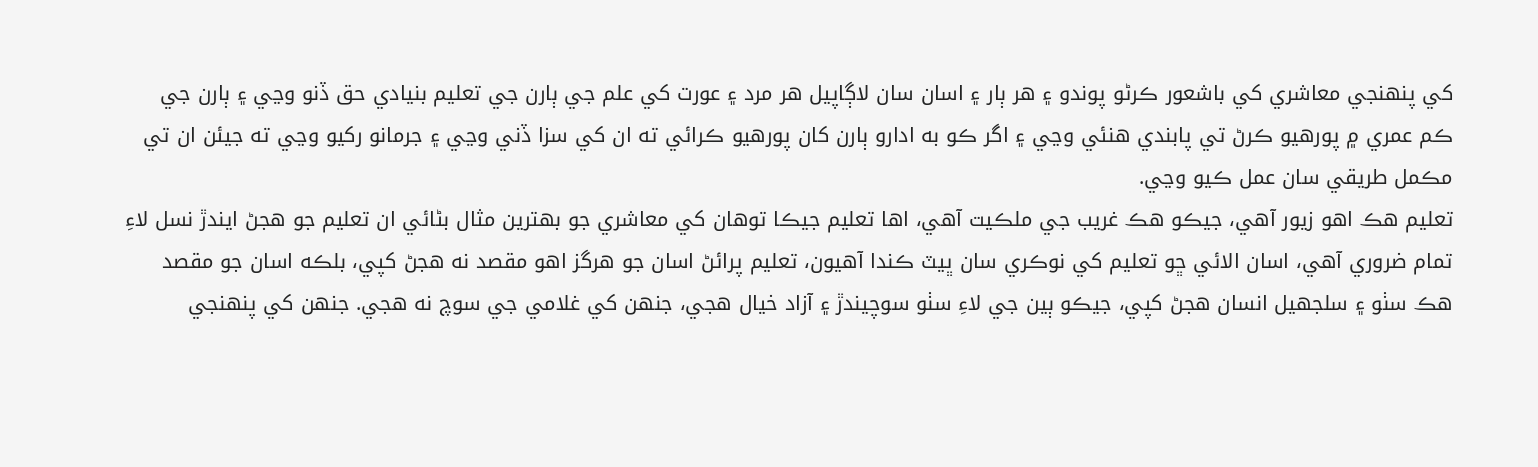کي پنهنجي معاشري کي باشعور ڪرڻو پوندو ۽ هر ٻار ۽ اسان سان لاڳاپيل هر مرد ۽ عورت کي علم جي ٻارن جي تعليم بنيادي حق ڏنو وڃي ۽ ٻارن جي ڪم عمري ۾ پورهيو ڪرڻ تي پابندي هنئي وڃي ۽ اگر ڪو به ادارو ٻارن کان پورهيو ڪرائي ته ان کي سزا ڏني وڃي ۽ جرمانو رکيو وڃي ته جيئن ان تي مڪمل طريقي سان عمل ڪيو وڃي.
تعليم هڪ اهو زيور آهي، جيڪو هڪ غريب جي ملڪيت آهي، اها تعليم جيڪا توهان کي معاشري جو بهترين مثال بڻائي ان تعليم جو هجڻ ايندڙ نسل لاءِ تمام ضروري آهي، اسان الائي ڇو تعليم کي نوڪري سان ڀيٽ ڪندا آهيون، تعليم پرائڻ اسان جو هرگز اهو مقصد نه هجڻ کپي، بلڪه اسان جو مقصد هڪ سٺو ۽ سلجهيل انسان هجڻ کپي، جيڪو ٻين جي لاءِ سٺو سوچيندڙ ۽ آزاد خيال هجي، جنهن کي غلامي جي سوچ نه هجي. جنهن کي پنهنجي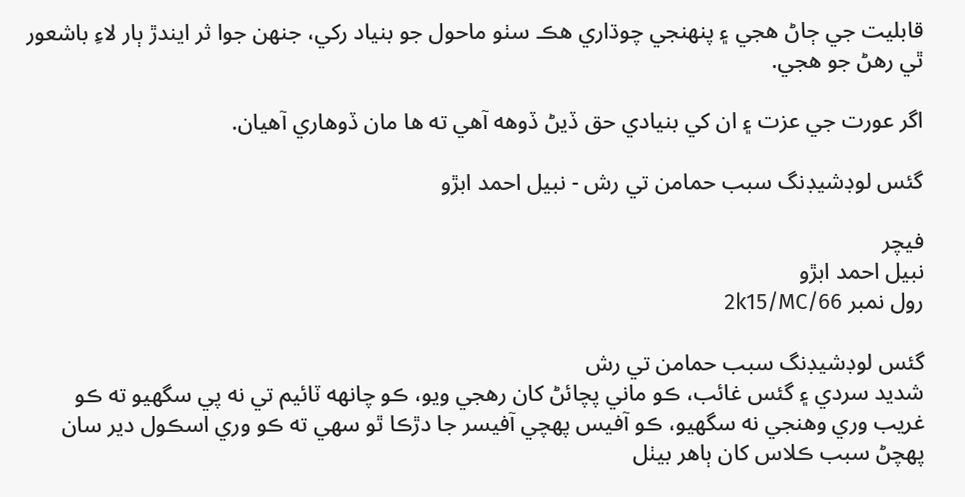قابليت جي ڄاڻ هجي ۽ پنهنجي چوڌاري هڪ سٺو ماحول جو بنياد رکي، جنهن جوا ثر ايندڙ ٻار لاءِ باشعور ٿي رهڻ جو هجي.

اگر عورت جي عزت ۽ ان کي بنيادي حق ڏيڻ ڏوهه آهي ته ها مان ڏوهاري آهيان.

گئس لوڊشيڊنگ سبب حمامن تي رش - نبيل احمد ابڙو

فيچر
نبيل احمد ابڙو
رول نمبر 2k15/MC/66

گئس لوڊشيڊنگ سبب حمامن تي رش
شديد سردي ۽ گئس غائب، ڪو ماني پچائڻ کان رهجي ويو، ڪو چانهه ٽائيم تي نه پي سگهيو ته ڪو غريب وري وهنجي نه سگهيو، ڪو آفيس پهچي آفيسر جا دڙڪا ٿو سهي ته ڪو وري اسڪول دير سان پهچڻ سبب ڪلاس کان ٻاهر بيٺل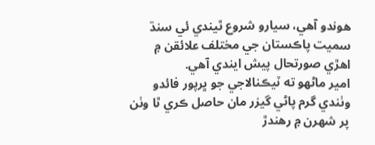هوندو آهي، سيارو شروع ٿيندي ئي سنڌ سميت پاڪستان جي مختلف علائقن ۾ اهڙي صورتحال پيش ايندي آهي.
امير ماڻهو ته ٽيڪنالاجي جو ڀرپور فائدو وٺندي گرم پاڻي گيزر مان حاصل ڪري ٿا وٺن پر شهرن ۾ رهندڙ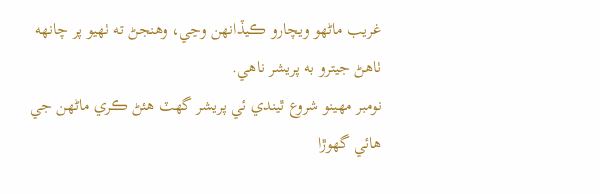غريب ماڻهو ويچارو ڪيڏانهن وڃي، وهنجڻ ته ٺهيو پر چانهه ٺاهڻ جيترو به پريشر ناهي.
نومبر مهينو شروع ٿيندي ئي پريشر گهٽ هئڻ ڪري ماڻهن جي هائي گهوڙا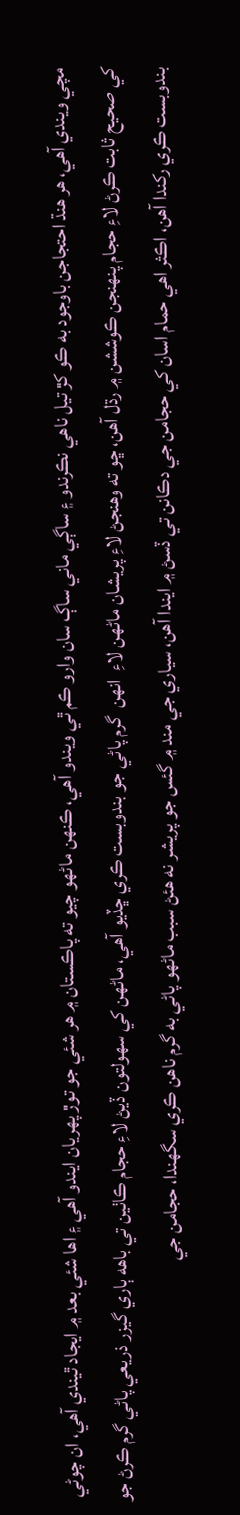مچي ويندي آهي، هر هنڌ احتجاجن باوجود به ڪو کڙ تيل ناهي نڪرندو ۽ ساڳي ماني ساڳ سان وارو ڪم ٿي ويندو آهي، ڪنهن ماڻهو چيو ته پاڪستان ۾ هر شئي جو توڙ پهريان ايندو آهي ۽ اها شئي بعد ۾ ايجاد ٿيندي آهي، ان چوڻي کي صحيح ثابت ڪرڻ لاءِ حجام پنهنجن ڪوششن ۾ رڌل آهن، ڇو ته وهنجڻ لاءِ پريشان ماڻهن لاءِ  انهن  گرم پاڻي جو بندوبست ڪري ڇڏيو آهي، ماڻهن کي سهولتون ڏيڻ لاءِ حجام ڪاٺين تي باهه ٻاري گيزر ذريعي پاڻي گرم ڪرڻ جو بندوبست ڪري رکندا آهن، اڪثر اهي حمام اسان کي حجامن جي دڪانن تي ڏسڻ ۾ ايندا آهن، سياري جي مند ۾ گئس جو پريشر نه هئڻ سبب ماڻهو پاڻي به گرم ناهن ڪري سگهندا، حجامن جي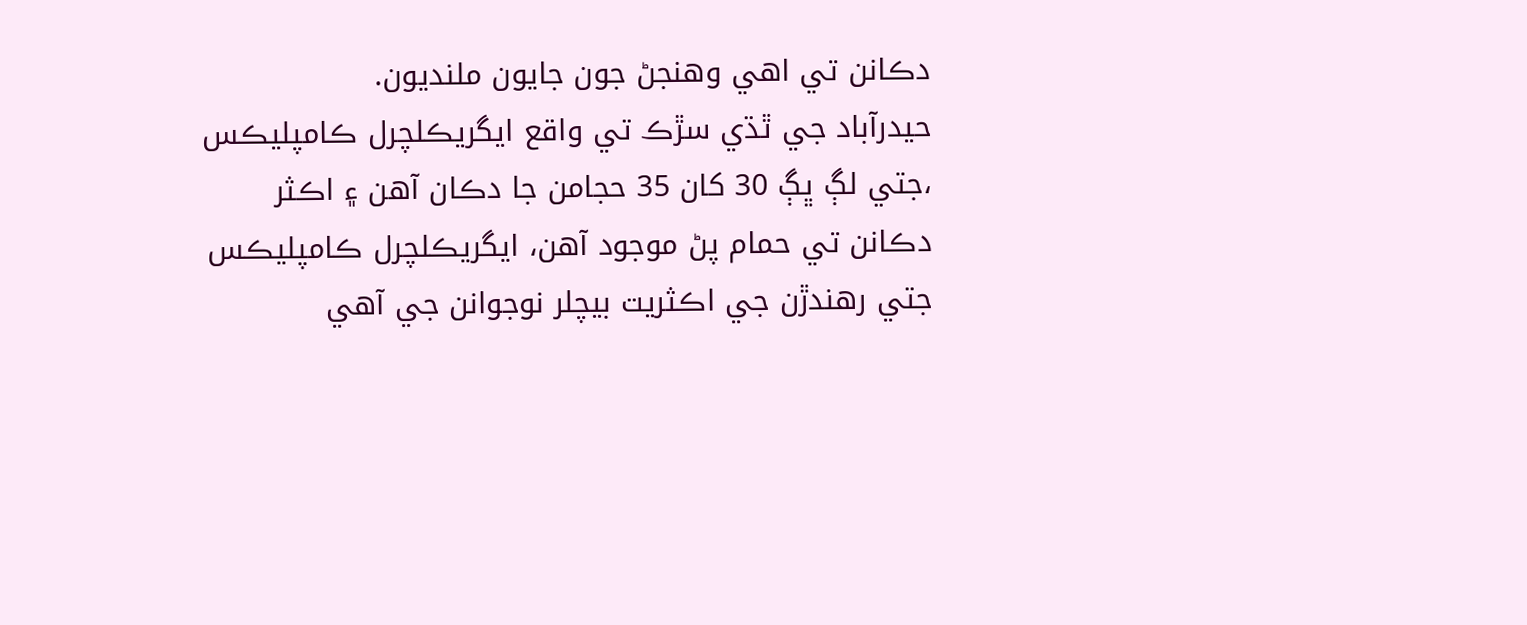دڪانن تي اهي وهنجڻ جون جايون ملنديون.
حيدرآباد جي ٿڌي سڙڪ تي واقع ايگريڪلچرل ڪامپليڪس ،جتي لڳ ڀڳ 30 کان 35 حجامن جا دڪان آهن ۽ اڪثر دڪانن تي حمام پڻ موجود آهن، ايگريڪلچرل ڪامپليڪس جتي رهندڙن جي اڪثريت بيچلر نوجوانن جي آهي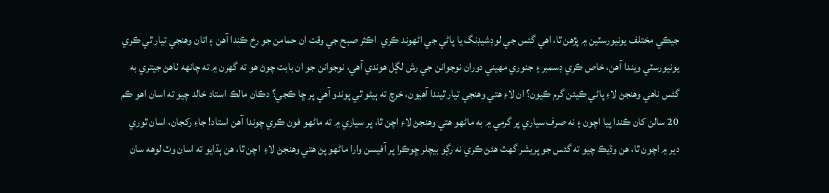جيڪي مختلف يونيورسٽين ۾ پڙهن ٿا، اهي گئس جي لوڊشيڊنگ يا پاڻي جي اڻهوند ڪري  اڪثر صبح جي وقت ان حمامن جو رخ ڪندا آهن ۽ اتان وهنجي تيار ٿي ڪري يونيورسٽي ويندا آهن، خاص ڪري ڊسمبر ۽ جنوري مهيني دوران نوجوانن جي رش لڳل هوندي آهي، نوجوانن جو ان بابت چوڻ هو ته گهرن ۾ ته چانهه ٺاهڻ جيتري به گئس ناهي وهنجڻ لاءِ پاڻي ڪيئن گرم ڪيون؟ ان لاءِ هتي وهنجي تيار ٿيندا آهيون، خرچ ته ٻيڻو ٿي پوندو آهي پر ڇا ڪجي؟ دڪان مالڪ استاد خالد چيو ته اسان اهو ڪم 20 سالن کان ڪندا پيا اچون ۽ نه صرف سياري پر گرمي ۾ به ماڻهو هتي وهنجڻ لاءِ اچن ٿا، پر سياري ۾ ته ماڻهو فون ڪري چوندا آهن استاد! جاءِ رکجان، اسان ٿوري دير ۾ اچون ٿا، هن وڌيڪ چيو ته گئس جو پريشر گهٽ هئڻ ڪري نه رڳو بيچلر ڇوڪرا پر آفيسن وارا ماڻهو پڻ هتي وهنجڻ لاءِ  اچن ٿا، هن ٻڌايو ته اسان وٽ لوهه سان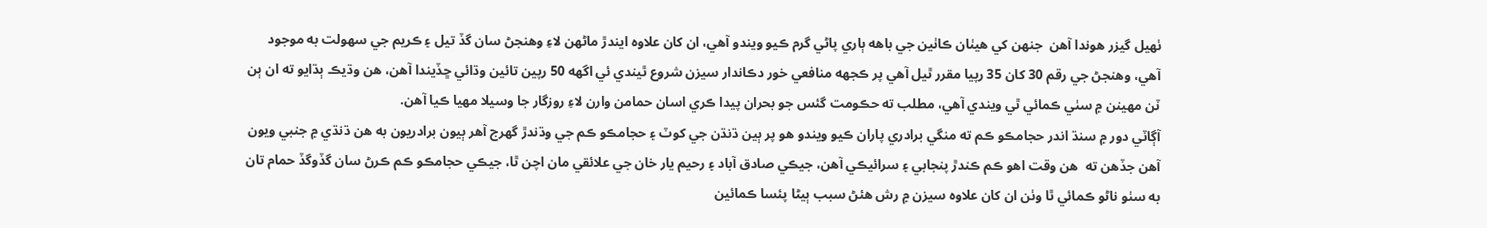ٺهيل گيزر هوندا آهن  جنهن کي هيٺان ڪاٺين جي باهه ٻاري پاڻي گرم ڪيو ويندو آهي، ان کان علاوه ايندڙ ماڻهن لاءِ وهنجڻ سان گڏ تيل ۽ ڪريم جي سهولت به موجود آهي، وهنجڻ جي رقم 30 کان 35 رپيا مقرر ٿيل آهي پر ڪجهه منافعي خور دڪاندار سيزن شروع ٿيندي ئي اگهه 50 رپين تائين وڌائي ڇڏيندا آهن، هن وڌيڪ ٻڌايو ته ان ٻن ٽن مهينن ۾ سٺي ڪمائي ٿي ويندي آهي، مطلب ته حڪومت گئس جو بحران پيدا ڪري اسان حمامن وارن لاءِ روزگار جا وسيلا مهيا ڪيا آهن.
آڳاٽي دور ۾ سنڌ اندر حجامڪو ڪم ته منگي برادري پاران ڪيو ويندو هو پر ٻين ڌنڌن جي کوٽ ۽ حجامڪو ڪم جي وڌندڙ گهرج آهر ٻيون برادريون به هن ڌنڌي ۾ جنبي ويون آهن جڏهن ته  هن وقت اهو ڪم ڪندڙ پنجابي ۽ سرائيڪي آهن، جيڪي صادق آباد ۽ رحيم يار خان جي علائقي مان اچن ٿا، جيڪي حجامڪو ڪم ڪرڻ سان گڏوگڏ حمام تان به سٺو ناڻو ڪمائي ٿا وٺن ان کان علاوه سيزن ۾ رش هئڻ سبب ٻيڻا پئسا ڪمائين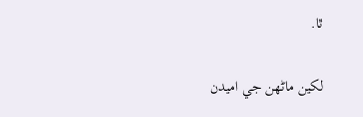ٿا.

لکين ماڻهن جي اميدن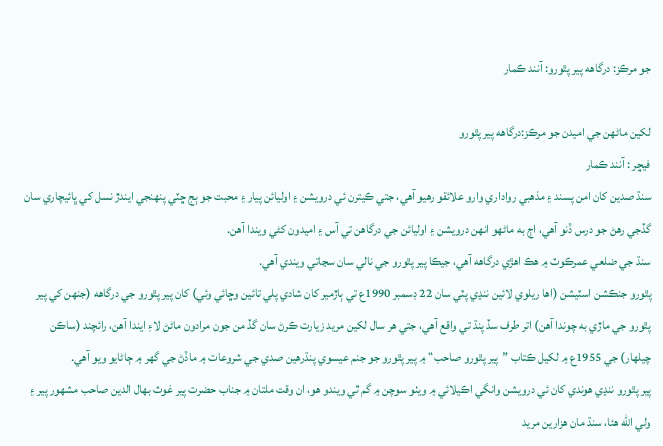جو مرڪز: درگاهه پير پٿورو: آنند ڪمار

لکين ماڻهن جي اميدن جو مرڪز:درگاهه پير پٿورو
فيڇر : آنند ڪمار
سنڌ صدين کان امن پسند ۽ مذهبي رواداري وارو علائقو رهيو آهي، جتي ڪيترن ئي درويشن ۽ اوليائن پيار ۽ محبت جو ٻج ڇٽي پنهنجي ايندڙ نسل کي ڀائيچاري سان گڏجي رهڻ جو درس ڏنو آهي، اڄ به ماڻهو انهن درويشن ۽ اوليائن جي درگاهن تي آس ۽ اميدون کڻي ويندا آهن.
سنڌ جي ضلعي عمرڪوٽ ۾ هڪ اهڙي درگاهه آهي، جيڪا پير پٿورو جي نالي سان سڃاتي ويندي آهي.
پٿورو جنڪشن اسٽيشن (اها ريلوي لائين ننڍي پٽي سان 22 ڊسمبر 1990ع تي ٻاڙمير کان شادي پلي تائين وڇائي وئي) کان پير پٿورو جي درگاهه (جنهن کي پير پٿورو جي ماڙي به چوندا آهن) اتر طرف سڏ پنڌ تي واقع آهي، جتي هر سال لکين مريد زيارت ڪرڻ سان گڏ من جون مرادون ماڻڻ لاءِ ايندا آهن، رائچند (ساڪن چيلهار) جي 1955ع ۾ لکيل ڪتاب ”پير پٿورو صاحب“ ۾ پير پٿورو جو جنم عيسوي پنڌرهين صدي جي شروعات ۾ ماڏڻ جي گهر ۾ ڄاڻايو ويو آهي.
پير پٿورو ننڍي هوندي کان ئي درويشن وانگي اڪيلائي ۾ ويٺو سوچن ۾ گم ٿي ويندو هو، ان وقت ملتان ۾ جناب حضرت پير غوث بهال الدين صاحب مشهور پير ۽ ولي الله هئا، سنڌ مان هزارين مريد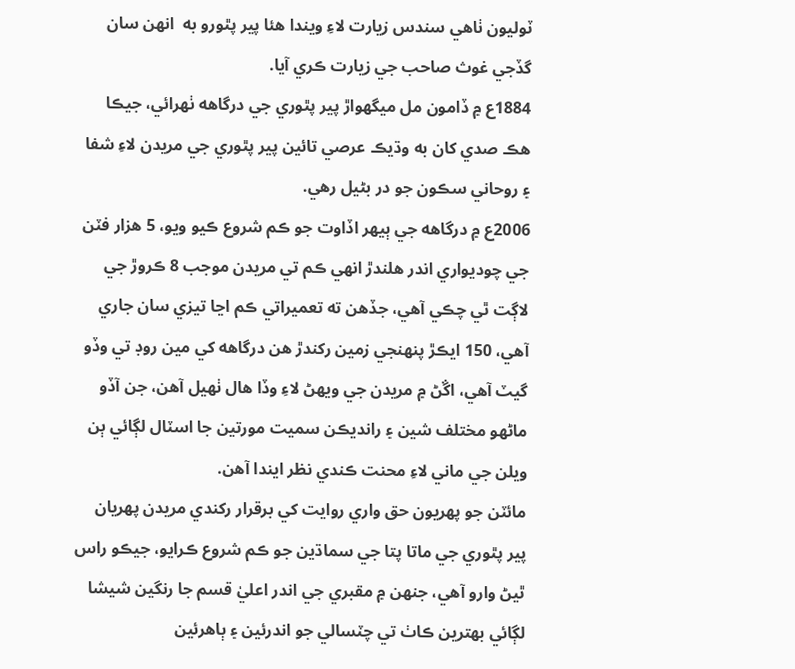ٽوليون ٺاهي سندس زيارت لاءِ ويندا هئا پير پٿورو به  انهن سان گڏجي غوث صاحب جي زيارت ڪري آيا.
1884ع ۾ ڏامون مل ميگهواڙ پير پٿوري جي درگاهه ٺهرائي، جيڪا هڪ صدي کان به وڌيڪ عرصي تائين پير پٿوري جي مريدن لاءِ شفا ۽ روحاني سڪون جو در بڻيل رهي.
2006ع ۾ درگاهه جي ٻيهر اڏاوت جو ڪم شروع ڪيو ويو، 5 هزار فٽن جي چوديواري اندر هلندڙ انهي ڪم تي مريدن موجب 8 ڪروڙ جي لاڳت ٿي چڪي آهي، جڏهن ته تعميراتي ڪم اڃا تيزي سان جاري آهي، 150 ايڪڙ پنهنجي زمين رکندڙ هن درگاهه کي مين روڊ تي وڏو گيٽ آهي، اڱڻ ۾ مريدن جي ويهڻ لاءِ وڏا هال ٺهيل آهن، جن آڏو ماڻهو مختلف شين ۽ رانديڪن سميت مورتين جا اسٽال لڳائي ٻن ويلن جي ماني لاءِ محنت ڪندي نظر ايندا آهن.
مائٽن جو پهريون حق واري روايت کي برقرار رکندي مريدن پهريان پير پٿوري جي ماتا پتا جي سماڌين جو ڪم شروع ڪرايو، جيڪو راس ٿيڻ وارو آهي، جنهن ۾ مقبري جي اندر اعليٰ قسم جا رنگين شيشا لڳائي بهترين ڪاٺ تي چٽسالي جو اندرئين ۽ ٻاهرئين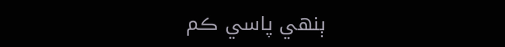ٻنهي پاسي ڪم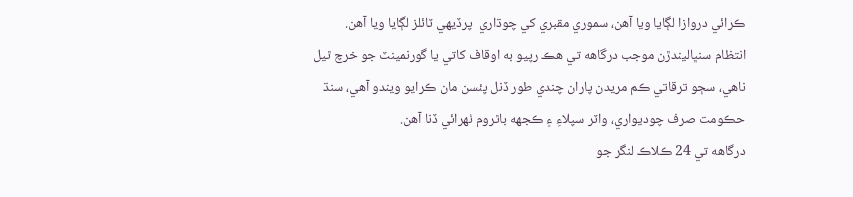ڪرائي دروازا لڳايا ويا آهن، سموري مقبري کي چوڌاري  پرڏيهي ٽائلز لڳايا ويا آهن.
انتظام سنڀاليندڙن موجب درگاهه تي هڪ رپيو به اوقاف کاتي يا گورنمينٽ جو خرچ ٿيل ناهي، سڄو ترقاتي ڪم مريدن پاران چندي طور ڏنل پئسن مان ڪرايو ويندو آهي، سنڌ حڪومت صرف چوديواري، واٽر سپلاءِ ۽ ڪجهه باٿروم ٺهرائي ڏنا آهن.
درگاهه تي 24 ڪلاڪ لنگر جو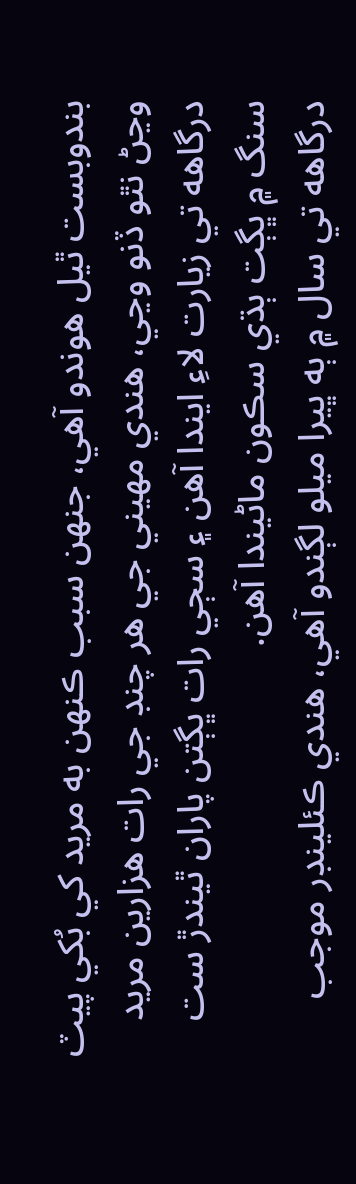بندوبست ٿيل هوندو آهي، جنهن سبب ڪنهن به مريد کي بُکي پيٽ وڃڻ نٿو ڏنو وڃي، هندي مهيني جي هر چنڊ جي رات هزارين مريد درگاهه تي زيارت لاءِ ايندا آهن ۽ سڄي رات ڀڳتن پاران ٿيندڙ ست سنگ ۾ ڀڳت ٻڌي سڪون ماڻيندا آهن.
درگاهه تي سال ۾ ٻه ڀيرا ميلو لڳندو آهي، هندي ڪئلينڊر موجب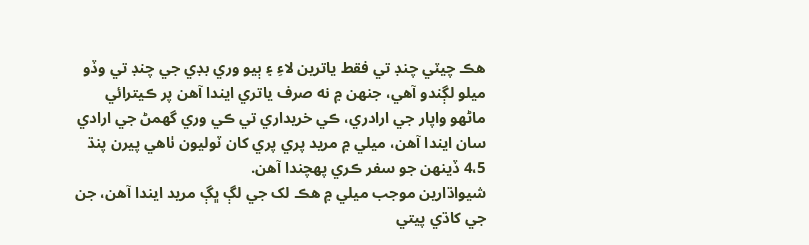هڪ چيٽي چنڊ تي فقط ياترين لاءِ ۽ ٻيو وري بڊي جي چنڊ تي وڏو ميلو لڳندو آهي، جنهن ۾ نه صرف ياتري ايندا آهن پر ڪيترائي ماڻهو واپار جي ارادري، ڪي خريداري تي ڪي وري گهمڻ جي ارادي سان ايندا آهن، ميلي ۾ مريد پري پري کان ٽوليون ٺاهي پيرن پنڌ 4،5 ڏينهن جو سفر ڪري پهچندا آهن.
شيواڌارين موجب ميلي ۾ هڪ لک جي لڳ ڀڳ مريد ايندا آهن، جن جي کاڌي پيتي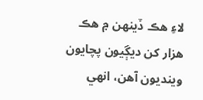لاءِ هڪ ڏينهن ۾ هڪ هزار کن ديڳيون پچايون وينديون آهن، انهي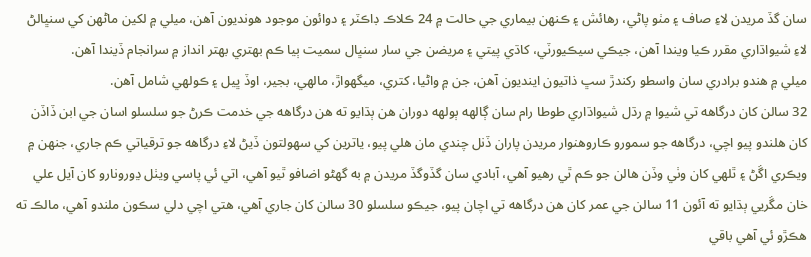سان گڏ مريدن لاءِ صاف ۽ مٺو پاڻي، رهائش ۽ ڪنهن بيماري جي حالت ۾ 24 ڪلاڪ ڊاڪٽر ۽ دوائون موجود هونديون آهن، ميلي ۾ لکين ماڻهن کي سنڀالڻ لاءِ شيواڌاري مقرر ڪيا ويندا آهن، جيڪي سيڪيورٽي، کاڌي پيتي ۽ مريضن جي سار سنڀال سميت ٻيا ڪم بهتري بهتر انداز ۾ سرانجام ڏيندا آهن.
ميلي ۾ هندو برادري سان واسطو رکندڙ سڀ ذاتيون اينديون آهن، جن ۾ واڻيا، کتري، ميگهواڙ، مالهي، بجير، اوڏ ڀيل ۽ ڪولهي شامل آهن.
32 سالن کان درگاهه تي شيوا ۾ رڌل شيواڌاري طوطا رام سان ڳالهه ٻولهه دوران هن ٻڌايو ته هن درگاهه جي خدمت ڪرڻ جو سلسلو اسان جي ابن ڏاڏن کان هلندو پيو اچي، درگاهه جو سمورو ڪاروهنوار مريدن پاران ڏنل چندي مان هلي پيو، ياترين کي سهولتون ڏيڻ لاءِ درگاهه جو ترقياتي ڪم جاري، جنهن ۾ ويڪري اڱڻ ۽ ٿلهي کان وٺي وڏن هالن جو ڪم ٿي رهيو آهي، آبادي سان گڏوگڏ مريدن ۾ به گهڻو اضافو ٿيو آهي، اتي ئي پاسي ويٺل ڍورونارو کان آيل علي خان مڱريي ٻڌايو ته آئون 11 سالن جي عمر کان هن درگاهه تي اچان پيو، جيڪو سلسلو 30 سالن کان جاري آهي، هتي اچي دلي سڪون ملندو آهي، مالڪ ته هڪڙو ئي آهي باقي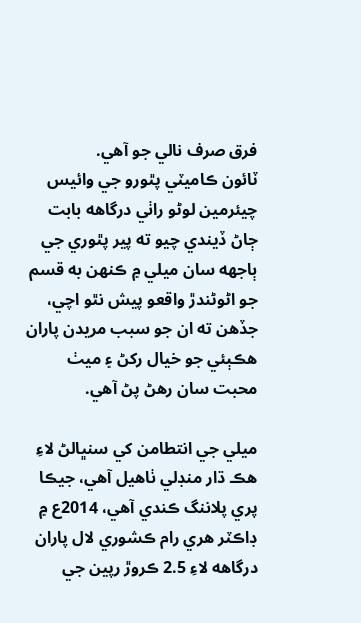فرق صرف نالي جو آهي.
ٽائون ڪاميٽي پٿورو جي وائيس چيئرمين لوڻو راٺي درگاهه بابت ڄاڻ ڏيندي چيو ته پير پٿوري جي ٻاجهه سان ميلي ۾ ڪنهن به قسم  جو اڻوڻندڙ واقعو پيش نٿو اچي، جڏهن ته ان جو سبب مريدن پاران هڪٻئي جو خيال رکڻ ۽ ميٺ محبت سان رهڻ پڻ آهي.

ميلي جي انتطامن کي سنڀالڻ لاءِ هڪ ڌار منڊلي ٺاهيل آهي، جيڪا پري پلاننگ ڪندي آهي، 2014ع ۾ ڊاڪٽر هري رام ڪشوري لال پاران درگاهه لاءِ 2.5 ڪروڙ رپين جي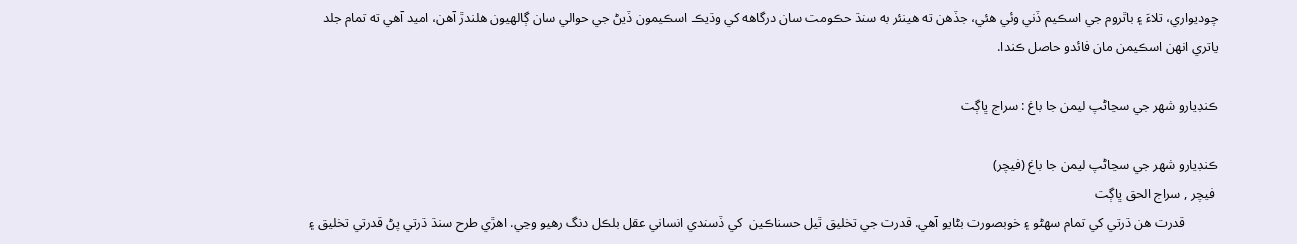چوديواري، تلاءَ ۽ باٿروم جي اسڪيم ڏني وئي هئي، جڏهن ته هينئر به سنڌ حڪومت سان درگاهه کي وڌيڪ اسڪيمون ڏيڻ جي حوالي سان ڳالهيون هلندڙ آهن، اميد آهي ته تمام جلد ياتري انهن اسڪيمن مان فائدو حاصل ڪندا.

ڪنڊيارو شهر جي سڃاڻپ ليمن جا باغ : سراج ڀاڳت

ڪنڊيارو شهر جي سڃاڻپ ليمن جا باغ (فيچر)
 فيچر , سراج الحق ڀاڳت
          قدرت هن ڌرتي کي تمام سهڻو ۽ خوبصورت بڻايو آهي. قدرت جي تخليق ٿيل حسناڪين  کي ڏسندي انساني عقل بلڪل دنگ رهيو وڃي. اهڙي طرح سنڌ ڌرتي پڻ قدرتي تخليق ۽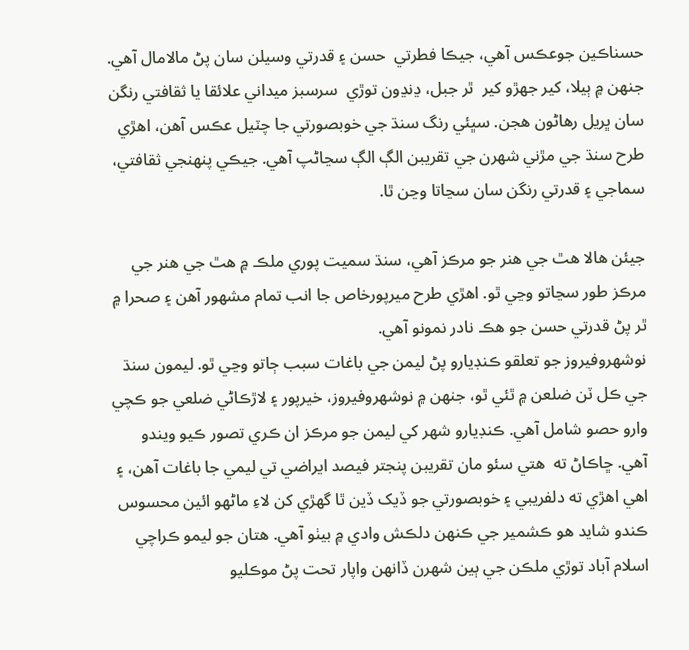حسناڪين جوعڪس آهي، جيڪا فطرتي  حسن ۽ قدرتي وسيلن سان پڻ مالامال آهي. جنهن ۾ ٻيلا، کير جهڙو کير  ٿر جبل، ڍنڍون توڙي  سرسبز ميداني علائقا يا ثقافتي رنگن سان ڀريل رهاڻون هجن. سڀئي رنگ سنڌ جي خوبصورتي جا چٽيل عڪس آهن، اهڙي طرح سنڌ جي مڙني شهرن جي تقريبن الڳ الڳ سڃاڻپ آهي. جيڪي پنهنجي ثقافتي، سماجي ۽ قدرتي رنگن سان سڃاتا وڃن ٿا.

جيئن هالا هٿ جي هنر جو مرڪز آهي، سنڌ سميت پوري ملڪ ۾ هٿ جي هنر جي مرڪز طور سڃاتو وڃي ٿو. اهڙي طرح ميرپورخاص جا انب تمام مشهور آهن ۽ صحرا ۾ ٿر پڻ قدرتي حسن جو هڪ نادر نمونو آهي.
نوشهروفيروز جو تعلقو ڪنڊيارو پڻ ليمن جي باغات سبب ڄاتو وڃي ٿو. ليمون سنڌ جي ڪل ٽن ضلعن ۾ ٿئي ٿو، جنهن ۾ نوشهروفيروز، خيرپور ۽ لاڙڪاڻي ضلعي جو ڪچي وارو حصو شامل آهي. ڪنڊيارو شهر کي ليمن جو مرڪز ان ڪري تصور ڪيو ويندو آهي. ڇاڪاڻ ته  هتي سئو مان تقريبن پنجتر فيصد ايراضي تي ليمي جا باغات آهن، ۽ اهي اهڙي ته دلفريبي ۽ خوبصورتي جو ڏيک ڏين ٿا گهڙي کن لاءِ ماڻهو ائين محسوس ڪندو شايد هو ڪشمير جي ڪنهن دلڪش وادي ۾ بيٺو آهي. هتان جو ليمو ڪراچي اسلام آباد توڙي ملڪن جي ٻين شهرن ڏانهن واپار تحت پڻ موڪليو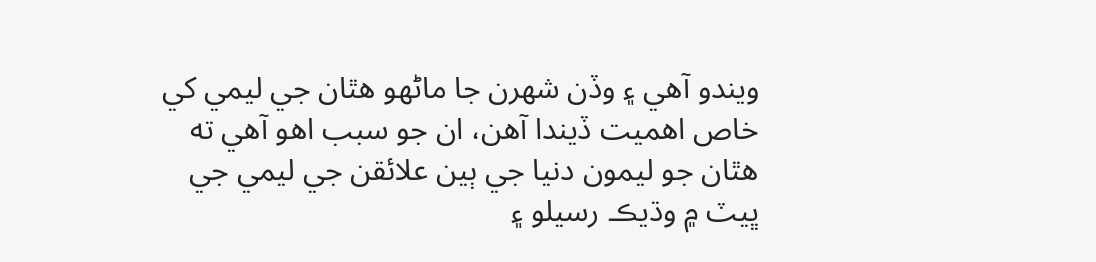ويندو آهي ۽ وڏن شهرن جا ماڻهو هٿان جي ليمي کي خاص اهميت ڏيندا آهن، ان جو سبب اهو آهي ته هٿان جو ليمون دنيا جي ٻين علائقن جي ليمي جي ڀيٽ ۾ وڌيڪ رسيلو ۽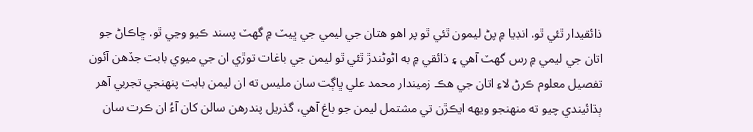ذائقيدار ٿئي ٿو. انڊيا ۾ پڻ ليمون ٿئي ٿو پر اهو هتان جي ليمي جي ڀيٽ ۾ گهٽ پسند ڪيو وڃي ٿو. ڇاڪاڻ جو اتان جي ليمي ۾ رس گھٽ آهي ۽ ذائقي ۾ به اڻوڻندڙ ٿئي ٿو ليمن جي باغات توڙي ان جي ميوي بابت جڏهن آئون تفصيل معلوم ڪرڻ لاءِ اتان جي هڪ زميندار محمد علي ڀاڳت سان مليس ته ان ليمن بابت پنهنجي تجربي آهر ٻڌائيندي چيو ته منهنجو ويهه ايڪڙن تي مشتمل ليمن جو باغ آهي، گذريل پندرهن سالن کان آءُ ان ڪرت سان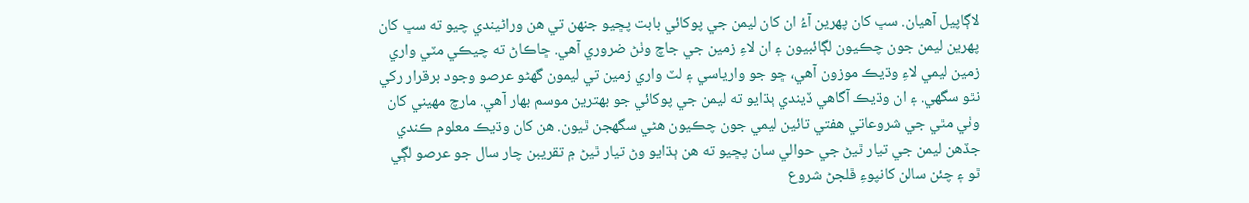لاڳاپيل آهيان. سڀ کان پهرين آءُ ان کان ليمن جي پوکائي بابت پڇيو جنهن تي هن وراڻيندي چيو ته سڀ کان پهرين ليمن جون چڪيون لڳائبيون ۽ ان لاءِ زمين جي جاچ وٺڻ ضروري آهي. ڇاڪاڻ ته چيڪي مٽي واري زمين ليمي لاءِ وڌيڪ موزون آهي، ڇو جو وارياسي ۽ لٽ واري زمين تي ليمون گهڻو عرصو وجود برقرار رکي نٿو سگهي. ۽ ان وڌيڪ آگاهي ڏيندي ٻڌايو ته ليمن جي پوکائي جو بهترين موسم بهار آهي. مارچ مهيني کان وٺي مٿي جي شروعاتي هفتي تائين ليمي جون چڪيون هڻي سگهجن ٿيون. هن کان وڌيڪ معلوم ڪندي جڏهن ليمن جي تيار ٿيڻ جي حوالي سان پڇيو ته هن ٻڌايو وڻ تيار ٿيڻ ۾ تقريبن چار سال جو عرصو لڳي ٿو ۽ چئن سالن کانپوءِ ڦلجڻ شروع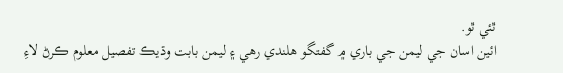ٿئي ٿو.
ائين اسان جي ليمن جي باري ۾ گفتگو هلندي رهي ۽ ليمن بابت وڌيڪ تفصيل معلوم ڪرڻ لاءِ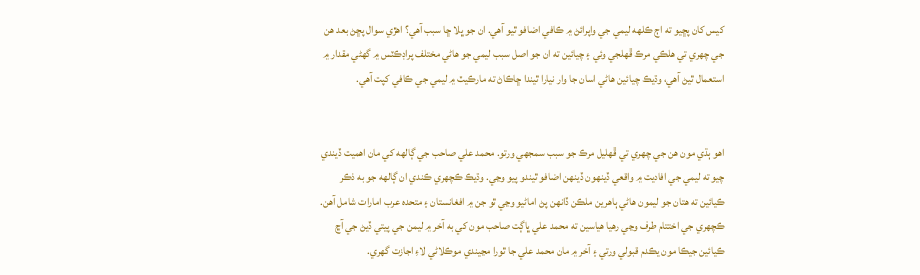کيس کان پڇيو ته اڄ ڪلهه ليمي جي واپرائڻ ۾ ڪافي اضافو ٿيو آهي. ان جو ڀلا ڇا سبب آهي؟ اهڙي سوال پڇڻ بعد هن جي چهري تي هلڪي مرڪ ڦهلجي وئي ۽ چيائين ته ان جو اصل سبب ليمي جو هاڻي مختلف پراڊڪٽس ۾ گهڻي مقدار ۾ استعمال ٿيڻ آهي، وڌيڪ چيائين هاڻي اسان جا وار نيارا ٿيندا ڇاڪاڻ ته مارڪيٽ ۾ ليمي جي ڪافي کپت آهي.


اهو ٻڌي مون هن جي چهري تي ڦهليل مرڪ جو سبب سمجهي ورتو. محمد علي صاحب جي ڳالهه کي مان اهميت ڏيندي چيو ته ليمي جي افاديت ۾ واقعي ڏينهون ڏينهن اضافو ٿيندو پيو وڃي. وڌيڪ ڪچهري ڪندي ان ڳالهه جو به ذڪر ڪيائين ته هتان جو ليمون هاڻي ٻاهرين ملڪن ڏانهن پڻ اماڻيو وڃي ٿو جن ۾ افغانستان ۽ متحده عرب امارات شامل آهن. ڪچهري جي اختتام طرف وڃي رهيا هياسين ته محمد علي ڀاڳت صاحب مون کي به آخر ۾ ليمن جي پيتي ڏيڻ جي آڇ ڪيائين جيڪا مون يڪدم قبولي ورتي ۽ آخر ۾ مان محمد علي جا ٿورا مڃيندي موڪلاڻي لاءِ اجازت گهري.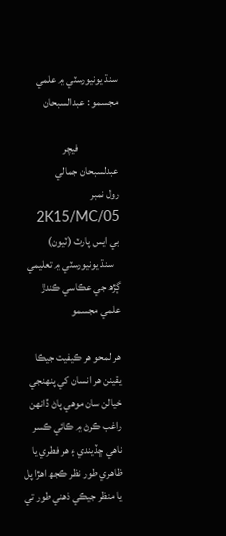سنڌ يونيورسٽي ۾ علمي مجسمو : عبدالسبحان

                   فيچر          عبدلسبحان جمالي
رول نمبر 2K15/MC/05
بي ايس پارٽ (ٽيون)
   سنڌ يونيورسٽي ۾ تعليمي ڳڙھ جي عڪاسي ڪندڙ علمي مجسمو

هر لمحو هر ڪيفيت جيڪا يقينن هر انسان کي پنهنجي خيالن سان موهي پاڻ ڏانهن
راغب ڪرڻ ۾ ڪائي ڪسر ناهي ڇڏيندي ۽ هر فطري يا ظاهري طور نظر ڪجھ اهڙا پل يا منظر جيڪي ذهني طور تي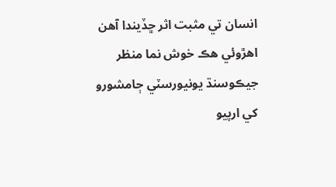انسان تي مثبت اثر ڇڏيندا آهن
اهڙوئي هڪ خوش نما منظر جيڪوسنڌ يونيورسٽي ڄامشورو کي ارپيو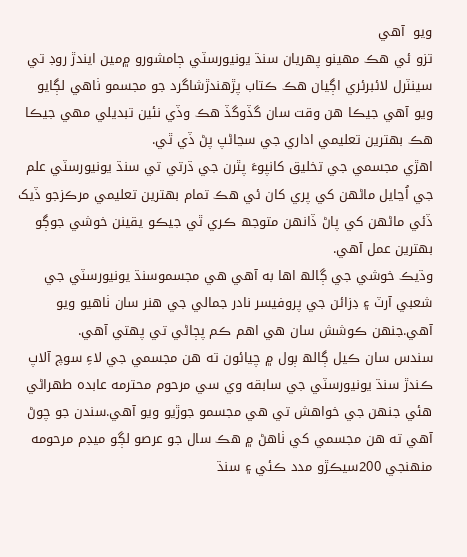ويو  آهي
تزو ئي هڪ مهينو پهريان سنڌ يونيورسٽي ڄامشورو ۾مين ايندڙ روڊ تي سينٽرل لائبرئري اڳيان هڪ ڪتاب پڙهندڙشاگرد جو مجسمو ٺاهي لڳايو ويو آهي جيڪا هن وقت سان گڏوگڏ هڪ وڏي نئين تبديلي مهي جيڪا هڪ بهترين تعليمي اداري جي سڃاڻپ پڻ ڏي ٿي.
اهڙي مجسمي جي تخليق کانپوءَ پٿرن جي ڌرتي تي سنڌ يونيورسٽي علم جي اُڃايل ماڻهن کي پري کان ئي هڪ تمام بهترين تعليمي مرڪزجو ڏيک ڏئي ماڻهن کي پاڻ ڏانهن متوجھ ڪري ٿي جيڪو يقينن خوشي جوڳو بهترين عمل آهي.
وڌيڪ خوشي جي ڳالھ اها به آهي هي مجسموسنڌ يونيورسٽي جي شعبي آرٽ ۽ ڊزائن جي پروفيسر نادر جمالي جي هنر سان ٺاهيو ويو آهي.جنهن ڪوشش سان هي اهم ڪم پڄاڻي تي پهتي آهي.
سندس سان ڪيل ڳالھ ٻول ۾ چيائون ته هن مجسمي جي لاءِ سوچ آلاپ ڪندڙ سنڌ يونيورسٽي جي سابقه وي سي مرحوم محترمه عابده طهراڻي هئي جنهن جي خواهش تي هي مجسمو جوڙيو ويو آهي.سندن جو چوڻ آهي ته هن مجسمي کي ٺاهڻ ۾ هڪ سال جو عرصو لڳو ميڊم مرحومه منهنجي 200سيڪڙو مدد ڪئي ۽ سنڌ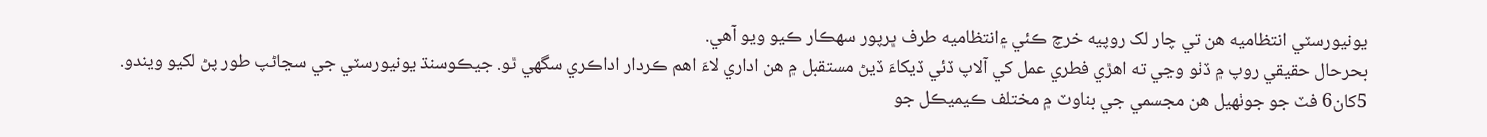يونيورسٽي انتظاميه هن تي چار لک روپيه خرچ ڪئي ۽انتظاميه طرف ڀرپور سهڪار ڪيو ويو آهي.
بحرحال حقيقي روپ ۾ ڏٺو وڃي ته اهڙي فطري عمل کي آلاپ ڏئي ڏيکاءَ ڏيڻ مستقبل ۾ هن اداري لاءَ اهم ڪردار اداڪري سگھي ٿو. جيڪوسنڌ يونيورسٽي جي سڃاڻپ طور پڻ لکيو ويندو.
5کان6 فٽ جو جوٺهيل هن مجسمي جي بناوٽ ۾ مختلف ڪيميڪل جو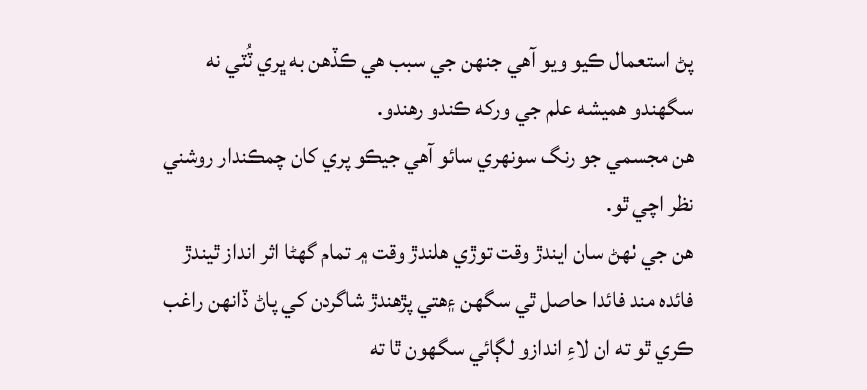پڻ استعمال ڪيو ويو آهي جنهن جي سبب هي ڪڏهن به ڀري ٽُٽي نه سگھندو هميشه علم جي ورکه ڪندو رهندو.
هن مجسمي جو رنگ سونهري سائو آهي جيڪو پري کان چمڪندار روشني نظر اچي ٿو.
هن جي ٺهڻ سان ايندڙ وقت توڙي هلندڙ وقت ۾ تمام گھڻا اثر انداز ٿيندڙ فائده مند فائدا حاصل ٿي سگھن ۽هتي پڙهندڙ شاگردن کي پاڻ ڏانهن راغب ڪري ٿو ته ان لاءِ اندازو لڳائي سگھون ٿا ته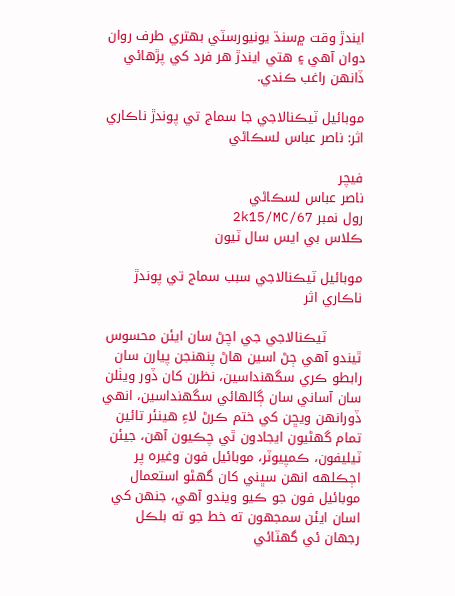ايندڙ وقت ۾سنڌ يونيورسٽي بهتري طرف روان دوان آهي ۽ هتي ايندڙ هر فرد کي پڙهائي ڏانهن راغب ڪندي.

موبائيل ٽيڪنالاجي جا سماج تي پوندڙ ناڪاري اثر: ناصر عباس لسڪاڻي

فيچر
ناصر عباس لسڪاڻي
رول نمبر 2k15/MC/67
ڪلاس بي ايس سال ٽيون

موبائيل ٽيڪنالاجي سبب سماج تي پوندڙ ناڪاري اثر

        ٽيڪنالاجي جي اچڻ سان ايئن محسوس ٿيندو آهي ڄڻ اسين هاڻ پنهنجن پيارن سان رابطو ڪري سگهنداسين، نظرن کان ڏور ويٺلن سان آساني سان ڳالهائي سگهنداسين، انهي ڏورانهن ويڇن کي ختم ڪرڻ لاءِ هينئر تائين تمام گهڻيون ايجادون ٿي چڪيون آهن، جيئن ٽيليفون، ڪمپيوٽر، موبائيل فون وغيره پر اڄڪلهه انهن سڀني کان گهڻو استعمال موبائيل فون جو ڪيو ويندو آهي، جنهن کي اسان ايئن سمجهون ته خط جو ته بلڪل رجهان ئي گهٽائي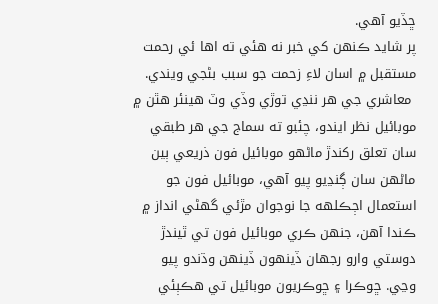ڇڏيو آهي.
پر شايد ڪنهن کي خبر نه هئي ته اها ئي رحمت مستقبل ۾ اسان لاءِ زحمت جو سبب بڻجي ويندي.
 معاشري جي هر ننڍي توڙي وڏي وٽ هينئر هٿن ۾ موبائيل نظر ايندو، چئبو ته سماج جي هر طبقي سان تعلق رکندڙ ماڻهو موبائيل فون ذريعي ٻين ماڻهن سان ڳنڍيو پيو آهي، موبائيل فون جو استعمال اڄڪلهه جا نوجوان مڙئي گهڻي انداز ۾ ڪندا آهن، جنهن ڪري موبائيل فون تي ٿيندڙ دوستي وارو رجهان ڏينهون ڏينهن وڌندو پيو وڃي. ڇوڪرا ۽ ڇوڪريون موبائيل تي هڪٻئي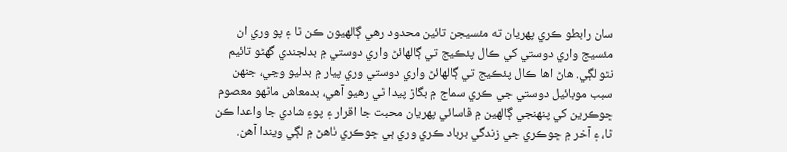سان رابطو ڪري پهريان ته مئسيجن تائين محدود رهي ڳالهيون ڪن ٿا ۽ پو وري ان مئسيج واري دوستي کي ڪال پئڪيج تي ڳالهائڻ واري دوستي ۾ بدلجندي گهڻو تائيم نٿو لڳي. هاڻ اها ڪال پئڪيج تي ڳالهائڻ واري دوستي وري پيار ۾ بدليو وڃي، جنهن سبب موبائيل دوستي جي ڪري سماج ۾ بگاڙ پيدا ٿي رهيو آهي، بدمعاش ماڻهو معصوم ڇوڪرين کي پنهنجي ڳالهين ۾ ڦاسائي پهريان محبت جا اقرار ۽ پوءِ شادي جا واعدا ڪن ٿا، ۽ آخر ۾ ڇوڪري جي زندگي برباد ڪري وري ٻي ڇوڪري ٺاهڻ ۾ لڳي ويندا آهن.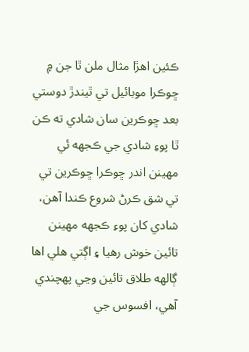ڪئين اهڙا مثال ملن ٿا جن ۾ ڇوڪرا موبائيل تي ٿيندڙ دوستي بعد ڇوڪرين سان شادي ته ڪن ٿا پوءِ شادي جي ڪجهه ئي مهينن اندر ڇوڪرا ڇوڪرين تي تي شق ڪرڻ شروع ڪندا آهن، شادي کان پوءِ ڪجهه مهينن تائين خوش رهيا ۽ اڳتي هلي اها ڳالهه طلاق تائين وڃي پهچندي آهي، افسوس جي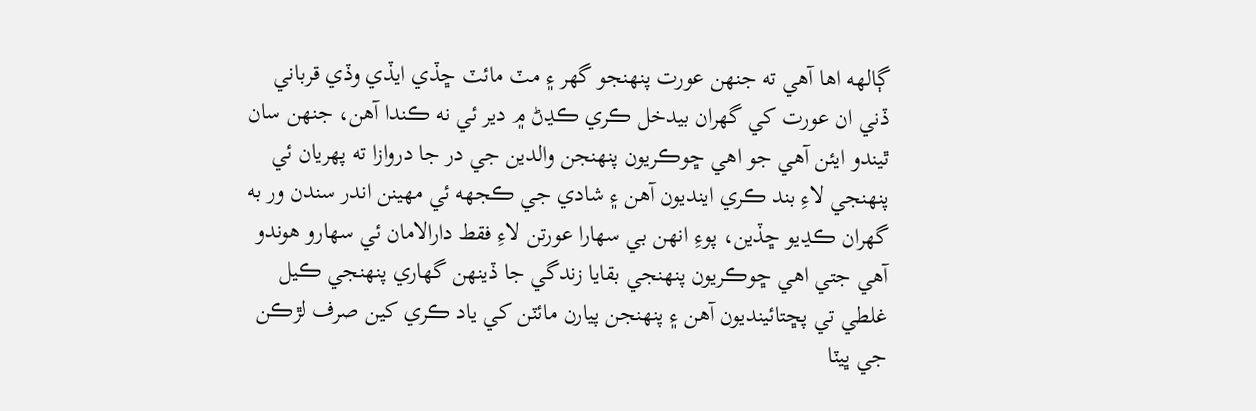ڳالهه اها آهي ته جنهن عورت پنهنجو گهر ۽ مٽ مائٽ ڇڏي ايڏي وڏي قرباني ڏني ان عورت کي گهران بيدخل ڪري ڪڍڻ ۾ دير ئي نه ڪندا آهن، جنهن سان ٿيندو ايئن آهي جو اهي ڇوڪريون پنهنجن والدين جي در جا دروازا ته پهريان ئي پنهنجي لاءِ بند ڪري اينديون آهن ۽ شادي جي ڪجهه ئي مهينن اندر سندن ور به گهران ڪڍيو ڇڏين، پوءِ انهن بي سهارا عورتن لاءِ فقط دارالامان ئي سهارو هوندو آهي جتي اهي ڇوڪريون پنهنجي بقايا زندگي جا ڏينهن گهاري پنهنجي ڪيل غلطي تي پڇتائينديون آهن ۽ پنهنجن پيارن مائٽن کي ياد ڪري کين صرف لڙڪن جي ڀيٽا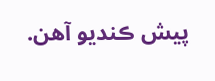پيش ڪنديو آهن.